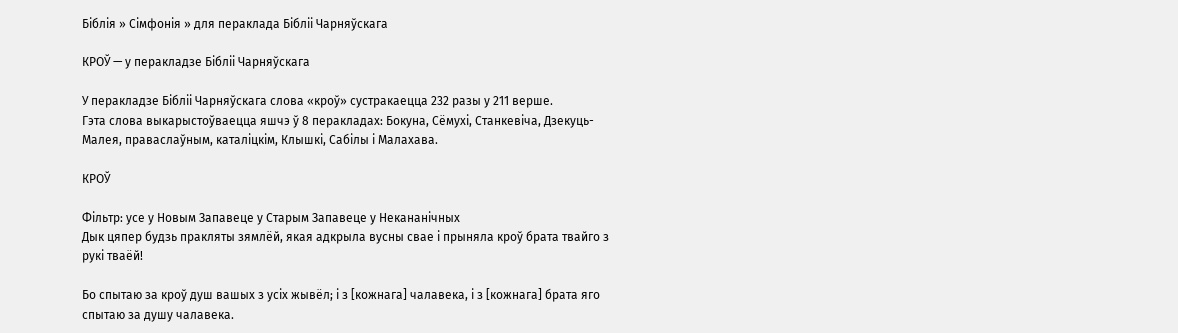Біблія » Сімфонія » для пераклада Бібліі Чарняўскага

КРОЎ — у перакладзе Бібліі Чарняўскага

У перакладзе Бібліі Чарняўскага слова «кроў» сустракаецца 232 разы у 211 верше.
Гэта слова выкарыстоўваецца яшчэ ў 8 перакладах: Бокуна, Сёмухі, Станкевіча, Дзекуць-Малея, праваслаўным, каталіцкім, Клышкi, Сабілы і Малахава.

КРОЎ

Фільтр: усе у Новым Запавеце у Старым Запавеце у Некананічных
Дык цяпер будзь пракляты зямлёй, якая адкрыла вусны свае і прыняла кроў брата твайго з рукі тваёй!

Бо спытаю за кроў душ вашых з усіх жывёл; і з [кожнага] чалавека, і з [кожнага] брата яго спытаю за душу чалавека.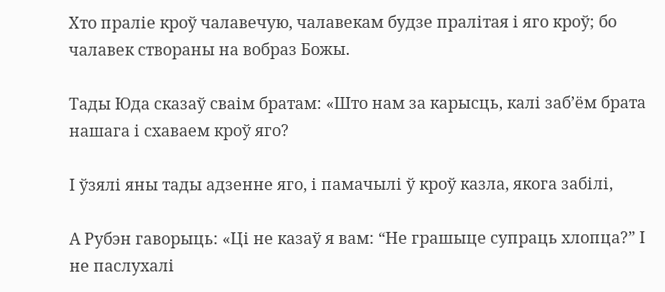Хто праліе кроў чалавечую, чалавекам будзе пралітая і яго кроў; бо чалавек створаны на вобраз Божы.

Тады Юда сказаў сваім братам: «Што нам за карысць, калі заб’ём брата нашага і схаваем кроў яго?

І ўзялі яны тады адзенне яго, і памачылі ў кроў казла, якога забілі,

А Рубэн гаворыць: «Ці не казаў я вам: “Не грашыце супраць хлопца?” І не паслухалі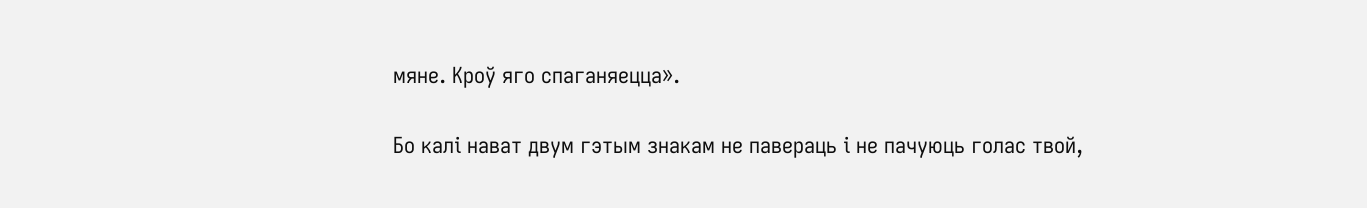мяне. Кроў яго спаганяецца».

Бо калі нават двум гэтым знакам не павераць і не пачуюць голас твой,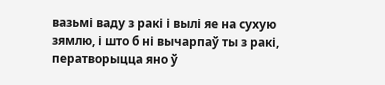вазьмі ваду з ракі і вылі яе на сухую зямлю, і што б ні вычарпаў ты з ракі, ператворыцца яно ў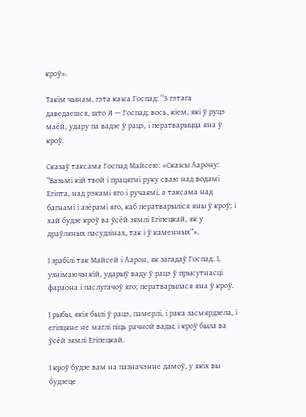кроў».

Такім чынам, гэта кажа Госпад: “З гэтага даведаешся, што Я — Госпад; вось, кіем, які ў руцэ маёй, удару па вадзе ў рацэ, і ператварыцца яна ў кроў.

Сказаў таксама Госпад Майсею: «Скажы Аарону: “Вазьмі кій твой і працягні руку сваю над водамі Егіпта, над рэкамі яго і ручаямі, а таксама над багнамі і азёрамі яго, каб ператварыліся яны ў кроў; і хай будзе кроў ва ўсёй зямлі Егіпецкай, як у драўляных пасудзінах, так і ў каменных”».

І зрабілі так Майсей і Аарон, як загадаў Госпад. І, узнімаючы кій, ударыў ваду ў рацэ ў прысутнасці фараона і паслугачоў яго; ператварылася яна ў кроў.

І рыбы, якія былі ў рацэ, памерлі, і рака засмярдзела, і егіпцяне не маглі піць рачной вады; і кроў была ва ўсёй зямлі Егіпецкай.

І кроў будзе вам на пазначэнне дамоў, у якіх вы будзеце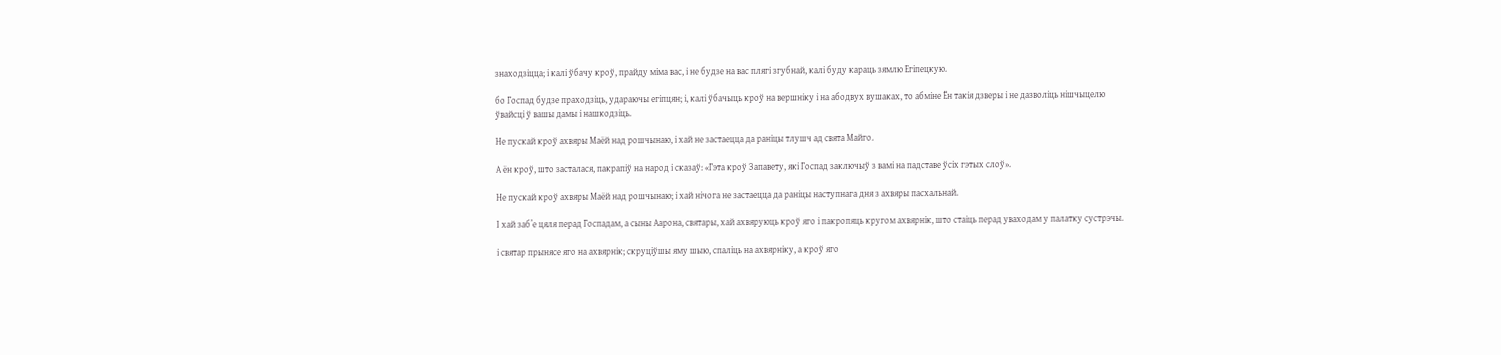знаходзіцца; і калі ўбачу кроў, прайду міма вас, і не будзе на вас плягі згубнай, калі буду караць зямлю Егіпецкую.

бо Госпад будзе праходзіць, удараючы егіпцян; і, калі ўбачыць кроў на вершніку і на абодвух вушаках, то абміне Ён такія дзверы і не дазволіць нішчыцелю ўвайсці ў вашы дамы і нашкодзіць.

Не пускай кроў ахвяры Маёй над рошчынаю, і хай не застаецца да раніцы тлушч ад свята Майго.

А ён кроў, што засталася, пакрапіў на народ і сказаў: «Гэта кроў Запавету, які Госпад заключыў з вамі на падставе ўсіх гэтых слоў».

Не пускай кроў ахвяры Маёй над рошчынаю; і хай нічога не застаецца да раніцы наступнага дня з ахвяры пасхальнай.

І хай заб’е цяля перад Госпадам, а сыны Аарона, святары, хай ахвяруюць кроў яго і пакропяць кругом ахвярнік, што стаіць перад уваходам у палатку сустрэчы.

і святар прынясе яго на ахвярнік; скруціўшы яму шыю, спаліць на ахвярніку, а кроў яго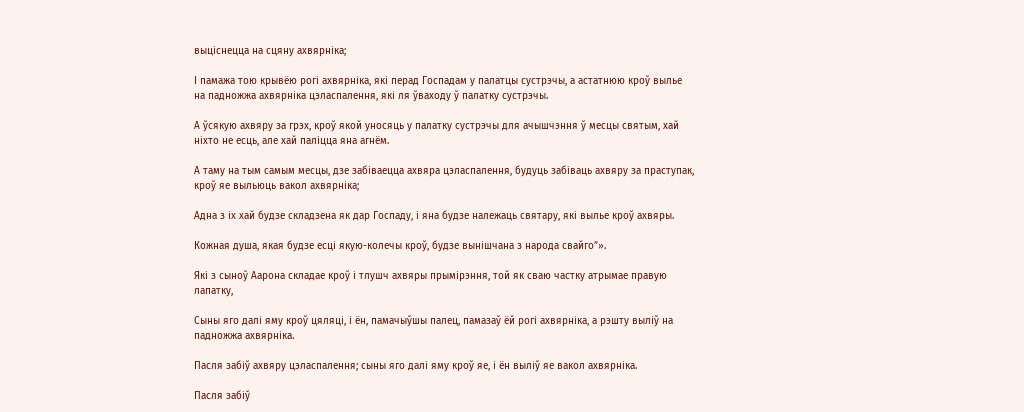выціснецца на сцяну ахвярніка;

І памажа тою крывёю рогі ахвярніка, які перад Госпадам у палатцы сустрэчы, а астатнюю кроў вылье на падножжа ахвярніка цэласпалення, які ля ўваходу ў палатку сустрэчы.

А ўсякую ахвяру за грэх, кроў якой уносяць у палатку сустрэчы для ачышчэння ў месцы святым, хай ніхто не есць, але хай паліцца яна агнём.

А таму на тым самым месцы, дзе забіваецца ахвяра цэласпалення, будуць забіваць ахвяру за праступак, кроў яе выльюць вакол ахвярніка;

Адна з іх хай будзе складзена як дар Госпаду, і яна будзе належаць святару, які вылье кроў ахвяры.

Кожная душа, якая будзе есці якую-колечы кроў, будзе вынішчана з народа свайго”».

Які з сыноў Аарона складае кроў і тлушч ахвяры прымірэння, той як сваю частку атрымае правую лапатку,

Сыны яго далі яму кроў цяляці, і ён, памачыўшы палец, памазаў ёй рогі ахвярніка, а рэшту выліў на падножжа ахвярніка.

Пасля забіў ахвяру цэласпалення; сыны яго далі яму кроў яе, і ён выліў яе вакол ахвярніка.

Пасля забіў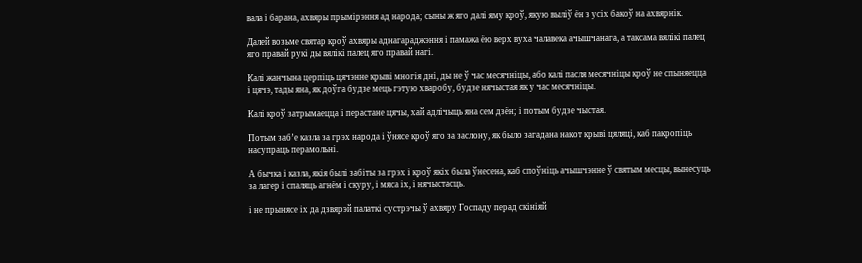вала і барана, ахвяры прымірэння ад народа; сыны ж яго далі яму кроў, якую выліў ён з усіх бакоў на ахвярнік.

Далей возьме святар кроў ахвяры аднагараджэння і памажа ёю верх вуха чалавека ачышчанага, а таксама вялікі палец яго правай рукі ды вялікі палец яго правай нагі.

Калі жанчына церпіць цячэнне крыві многія дні, ды не ў час месячніцы, або калі пасля месячніцы кроў не спыняецца і цячэ, тады яна, як доўга будзе мець гэтую хваробу, будзе нячыстая як у час месячніцы.

Калі кроў затрымаецца і перастане цячы, хай адлічыць яна сем дзён; і потым будзе чыстая.

Потым заб’е казла за грэх народа і ўнясе кроў яго за заслону, як было загадана накот крыві цяляці, каб пакропіць насупраць перамольні.

А бычка і казла, якія былі забіты за грэх і кроў якіх была ўнесена, каб споўніць ачышчэнне ў святым месцы, вынесуць за лагер і спаляць агнём і скуру, і мяса іх, і нячыстасць.

і не прынясе іх да дзвярэй палаткі сустрэчы ў ахвяру Госпаду перад скініяй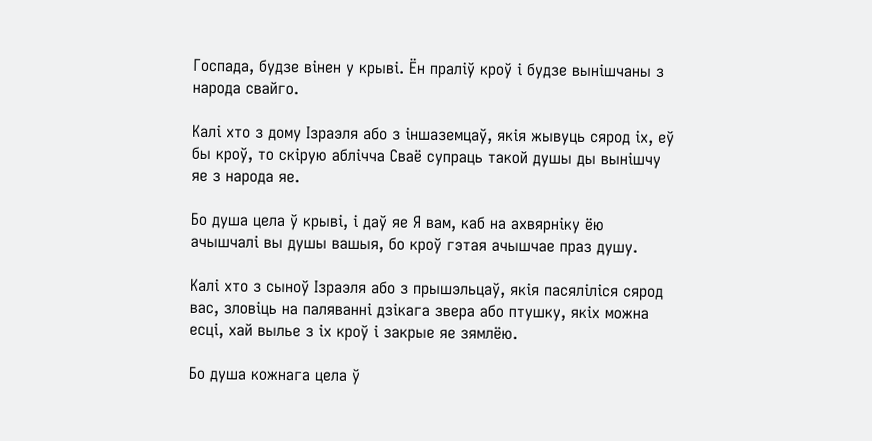Госпада, будзе вінен у крыві. Ён праліў кроў і будзе вынішчаны з народа свайго.

Калі хто з дому Ізраэля або з іншаземцаў, якія жывуць сярод іх, еў бы кроў, то скірую аблічча Сваё супраць такой душы ды вынішчу яе з народа яе.

Бо душа цела ў крыві, і даў яе Я вам, каб на ахвярніку ёю ачышчалі вы душы вашыя, бо кроў гэтая ачышчае праз душу.

Калі хто з сыноў Ізраэля або з прышэльцаў, якія пасяліліся сярод вас, зловіць на паляванні дзікага звера або птушку, якіх можна есці, хай вылье з іх кроў і закрые яе зямлёю.

Бо душа кожнага цела ў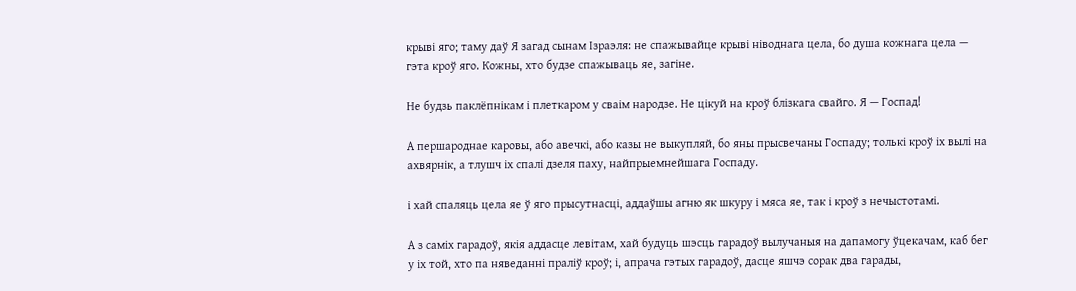крыві яго; таму даў Я загад сынам Ізраэля: не спажывайце крыві ніводнага цела, бо душа кожнага цела — гэта кроў яго. Кожны, хто будзе спажываць яе, загіне.

Не будзь паклёпнікам і плеткаром у сваім народзе. Не цікуй на кроў блізкага свайго. Я — Госпад!

А першароднае каровы, або авечкі, або казы не выкупляй, бо яны прысвечаны Госпаду; толькі кроў іх вылі на ахвярнік, а тлушч іх спалі дзеля паху, найпрыемнейшага Госпаду.

і хай спаляць цела яе ў яго прысутнасці, аддаўшы агню як шкуру і мяса яе, так і кроў з нечыстотамі.

А з саміх гарадоў, якія аддасце левітам, хай будуць шэсць гарадоў вылучаныя на дапамогу ўцекачам, каб бег у іх той, хто па няведанні праліў кроў; і, апрача гэтых гарадоў, дасце яшчэ сорак два гарады,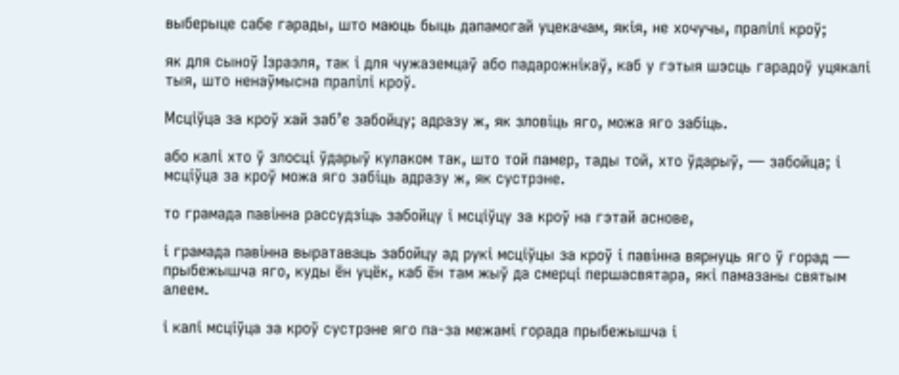выберыце сабе гарады, што маюць быць дапамогай уцекачам, якія, не хочучы, пралілі кроў;

як для сыноў Ізраэля, так і для чужаземцаў або падарожнікаў, каб у гэтыя шэсць гарадоў уцякалі тыя, што ненаўмысна пралілі кроў.

Мсціўца за кроў хай заб’е забойцу; адразу ж, як зловіць яго, можа яго забіць.

або калі хто ў злосці ўдарыў кулаком так, што той памер, тады той, хто ўдарыў, — забойца; і мсціўца за кроў можа яго забіць адразу ж, як сустрэне.

то грамада павінна рассудзіць забойцу і мсціўцу за кроў на гэтай аснове,

і грамада павінна выратаваць забойцу ад рукі мсціўцы за кроў і павінна вярнуць яго ў горад — прыбежышча яго, куды ён уцёк, каб ён там жыў да смерці першасвятара, які памазаны святым алеем.

і калі мсціўца за кроў сустрэне яго па-за межамі горада прыбежышча і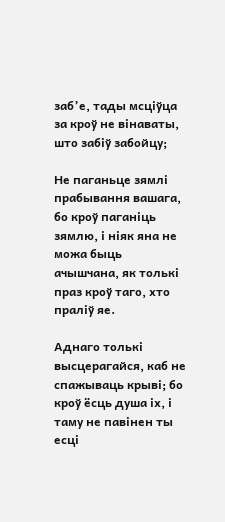заб’е, тады мсціўца за кроў не вінаваты, што забіў забойцу;

Не паганьце зямлі прабывання вашага, бо кроў паганіць зямлю, і ніяк яна не можа быць ачышчана, як толькі праз кроў таго, хто праліў яе.

Аднаго толькі высцерагайся, каб не спажываць крыві; бо кроў ёсць душа іх, і таму не павінен ты есці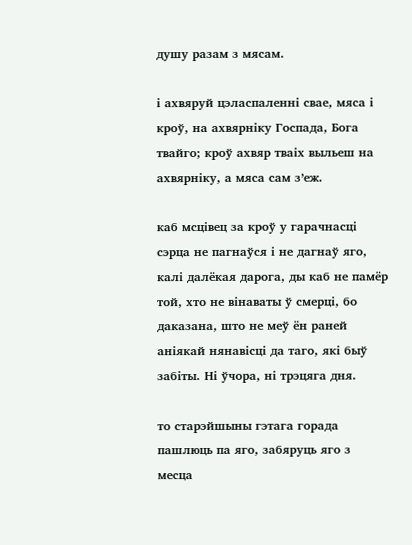душу разам з мясам.

і ахвяруй цэласпаленні свае, мяса і кроў, на ахвярніку Госпада, Бога твайго; кроў ахвяр тваіх выльеш на ахвярніку, а мяса сам з’еж.

каб мсцівец за кроў у гарачнасці сэрца не пагнаўся і не дагнаў яго, калі далёкая дарога, ды каб не памёр той, хто не вінаваты ў смерці, бо даказана, што не меў ён раней аніякай нянавісці да таго, які быў забіты. Ні ўчора, ні трэцяга дня.

то старэйшыны гэтага горада пашлюць па яго, забяруць яго з месца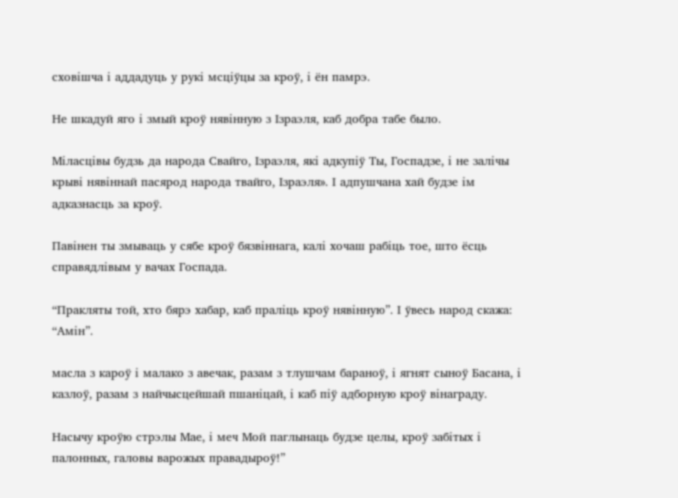сховішча і аддадуць у рукі мсціўцы за кроў, і ён памрэ.

Не шкадуй яго і змый кроў нявінную з Ізраэля, каб добра табе было.

Міласцівы будзь да народа Свайго, Ізраэля, які адкупіў Ты, Госпадзе, і не залічы крыві нявіннай пасярод народа твайго, Ізраэля». І адпушчана хай будзе ім адказнасць за кроў.

Павінен ты змываць у сябе кроў бязвіннага, калі хочаш рабіць тое, што ёсць справядлівым у вачах Госпада.

“Пракляты той, хто бярэ хабар, каб праліць кроў нявінную”. І ўвесь народ скажа: “Амін”.

масла з кароў і малако з авечак, разам з тлушчам бараноў, і ягнят сыноў Басана, і казлоў, разам з найчысцейшай пшаніцай, і каб піў адборную кроў вінаграду.

Насычу кроўю стрэлы Мае, і меч Мой паглынаць будзе целы, кроў забітых і палонных, галовы варожых правадыроў!”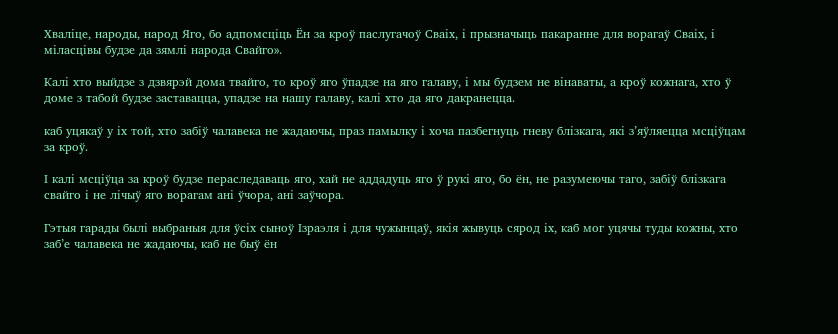Хваліце, народы, народ Яго, бо адпомсціць Ён за кроў паслугачоў Сваіх, і прызначыць пакаранне для ворагаў Сваіх, і міласцівы будзе да зямлі народа Свайго».

Калі хто выйдзе з дзвярэй дома твайго, то кроў яго ўпадзе на яго галаву, і мы будзем не вінаваты, а кроў кожнага, хто ў доме з табой будзе заставацца, упадзе на нашу галаву, калі хто да яго дакранецца.

каб уцякаў у іх той, хто забіў чалавека не жадаючы, праз памылку і хоча пазбегнуць гневу блізкага, які з’яўляецца мсціўцам за кроў.

І калі мсціўца за кроў будзе пераследаваць яго, хай не аддадуць яго ў рукі яго, бо ён, не разумеючы таго, забіў блізкага свайго і не лічыў яго ворагам ані ўчора, ані заўчора.

Гэтыя гарады былі выбраныя для ўсіх сыноў Ізраэля і для чужынцаў, якія жывуць сярод іх, каб мог уцячы туды кожны, хто заб’е чалавека не жадаючы, каб не быў ён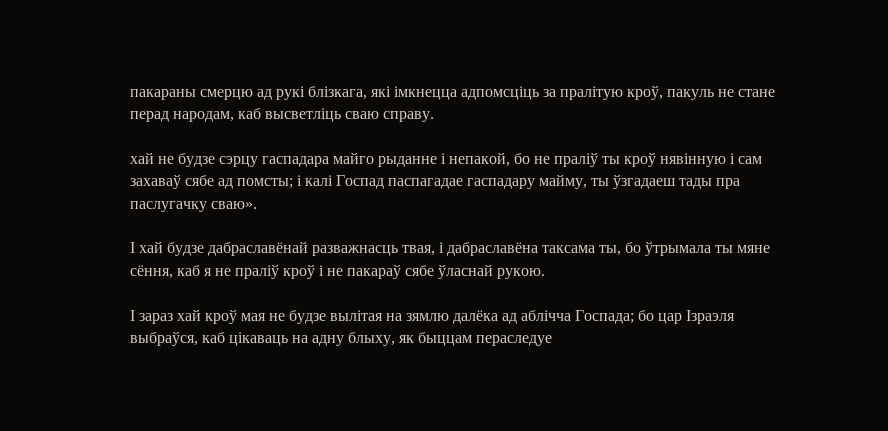пакараны смерцю ад рукі блізкага, які імкнецца адпомсціць за пралітую кроў, пакуль не стане перад народам, каб высветліць сваю справу.

хай не будзе сэрцу гаспадара майго рыданне і непакой, бо не праліў ты кроў нявінную і сам захаваў сябе ад помсты; і калі Госпад паспагадае гаспадару майму, ты ўзгадаеш тады пра паслугачку сваю».

І хай будзе дабраславёнай разважнасць твая, і дабраславёна таксама ты, бо ўтрымала ты мяне сёння, каб я не праліў кроў і не пакараў сябе ўласнай рукою.

І зараз хай кроў мая не будзе вылітая на зямлю далёка ад аблічча Госпада; бо цар Ізраэля выбраўся, каб цікаваць на адну блыху, як быццам пераследуе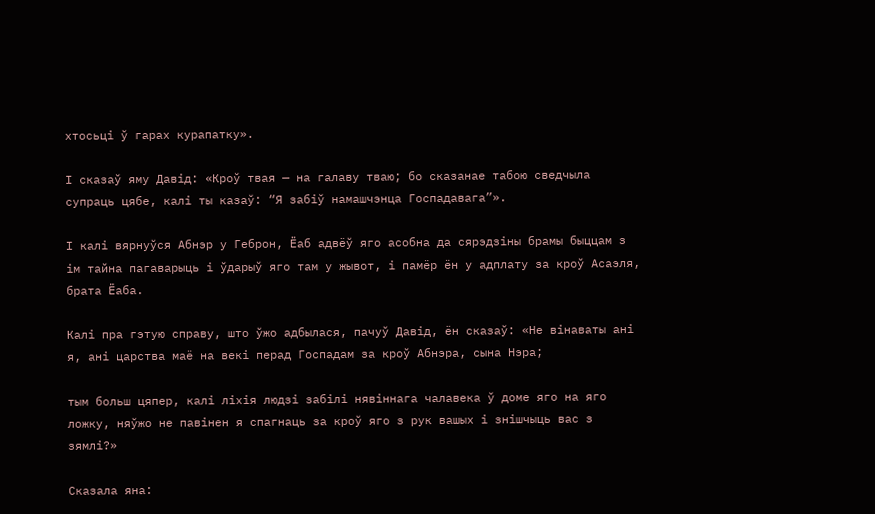хтосьці ў гарах курапатку».

І сказаў яму Давід: «Кроў твая — на галаву тваю; бо сказанае табою сведчыла супраць цябе, калі ты казаў: “Я забіў намашчэнца Госпадавага”».

І калі вярнуўся Абнэр у Геброн, Ёаб адвёў яго асобна да сярэдзіны брамы быццам з ім тайна пагаварыць і ўдарыў яго там у жывот, і памёр ён у адплату за кроў Асаэля, брата Ёаба.

Калі пра гэтую справу, што ўжо адбылася, пачуў Давід, ён сказаў: «Не вінаваты ані я, ані царства маё на векі перад Госпадам за кроў Абнэра, сына Нэра;

тым больш цяпер, калі ліхія людзі забілі нявіннага чалавека ў доме яго на яго ложку, няўжо не павінен я спагнаць за кроў яго з рук вашых і знішчыць вас з зямлі?»

Сказала яна: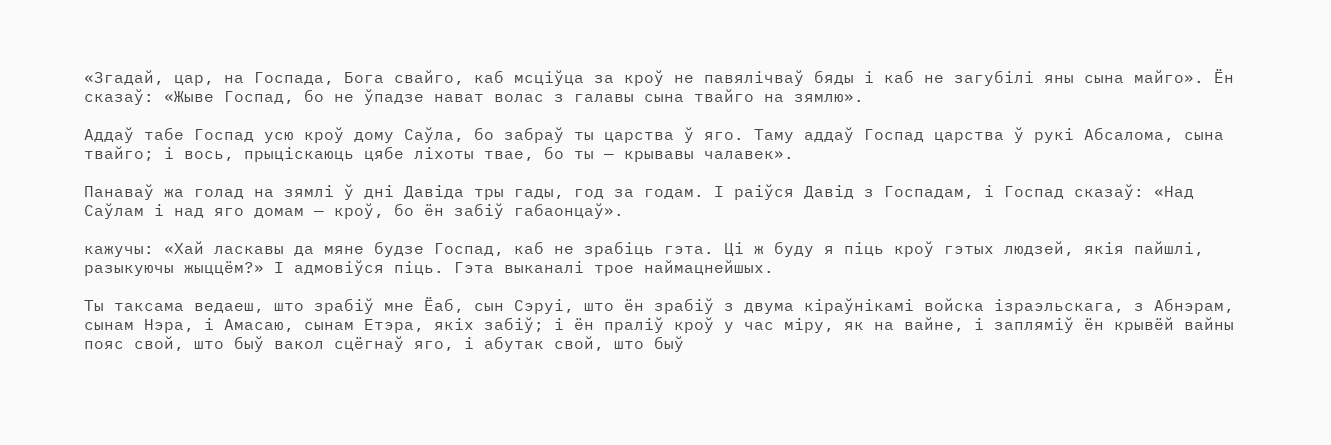«Згадай, цар, на Госпада, Бога свайго, каб мсціўца за кроў не павялічваў бяды і каб не загубілі яны сына майго». Ён сказаў: «Жыве Госпад, бо не ўпадзе нават волас з галавы сына твайго на зямлю».

Аддаў табе Госпад усю кроў дому Саўла, бо забраў ты царства ў яго. Таму аддаў Госпад царства ў рукі Абсалома, сына твайго; і вось, прыціскаюць цябе ліхоты твае, бо ты — крывавы чалавек».

Панаваў жа голад на зямлі ў дні Давіда тры гады, год за годам. І раіўся Давід з Госпадам, і Госпад сказаў: «Над Саўлам і над яго домам — кроў, бо ён забіў габаонцаў».

кажучы: «Хай ласкавы да мяне будзе Госпад, каб не зрабіць гэта. Ці ж буду я піць кроў гэтых людзей, якія пайшлі, разыкуючы жыццём?» І адмовіўся піць. Гэта выканалі трое наймацнейшых.

Ты таксама ведаеш, што зрабіў мне Ёаб, сын Сэруі, што ён зрабіў з двума кіраўнікамі войска ізраэльскага, з Абнэрам, сынам Нэра, і Амасаю, сынам Етэра, якіх забіў; і ён праліў кроў у час міру, як на вайне, і запляміў ён крывёй вайны пояс свой, што быў вакол сцёгнаў яго, і абутак свой, што быў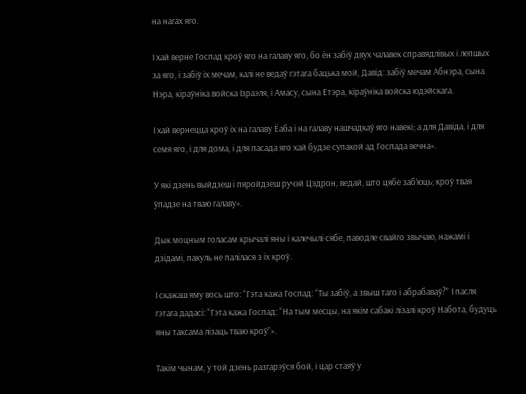на нагах яго.

І хай верне Госпад кроў яго на галаву яго, бо ён забіў двух чалавек справядлівых і лепшых за яго, і забіў іх мечам, калі не ведаў гэтага бацька мой, Давід: забіў мечам Абнэра, сына Нэра, кіраўніка войска Ізраэля, і Амасу, сына Етэра, кіраўніка войска юдэйскага.

І хай вернецца кроў іх на галаву Ёаба і на галаву нашчадкаў яго навекі; а для Давіда, і для семя яго, і для дома, і для пасада яго хай будзе супакой ад Госпада вечна».

У які дзень выйдзеш і пяройдзеш ручэй Цэдрон, ведай, што цябе заб’юць; кроў твая ўпадзе на тваю галаву».

Дык моцным голасам крычалі яны і калечылі сябе, паводле свайго звычаю, нажамі і дзідамі, пакуль не палілася з іх кроў.

І скажаш яму вось што: “Гэта кажа Госпад: “Ты забіў, а звыш таго і абрабаваў?” І пасля гэтага дадасі: “Гэта кажа Госпад: “На тым месцы, на якім сабакі лізалі кроў Набота, будуць яны таксама лізаць тваю кроў”».

Такім чынам, у той дзень разгарэўся бой, і цар стаяў у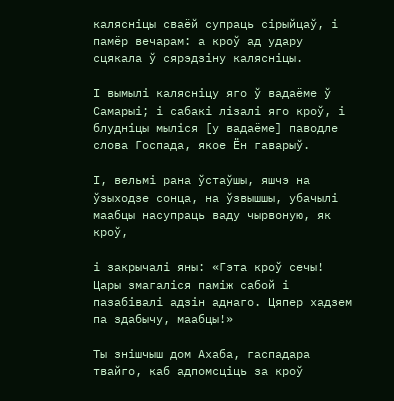калясніцы сваёй супраць сірыйцаў, і памёр вечарам: а кроў ад удару сцякала ў сярэдзіну калясніцы.

І вымылі калясніцу яго ў вадаёме ў Самарыі; і сабакі лізалі яго кроў, і блудніцы мыліся [у вадаёме] паводле слова Госпада, якое Ён гаварыў.

І, вельмі рана ўстаўшы, яшчэ на ўзыходзе сонца, на ўзвышшы, убачылі маабцы насупраць ваду чырвоную, як кроў,

і закрычалі яны: «Гэта кроў сечы! Цары змагаліся паміж сабой і пазабівалі адзін аднаго. Цяпер хадзем па здабычу, маабцы!»

Ты знішчыш дом Ахаба, гаспадара твайго, каб адпомсціць за кроў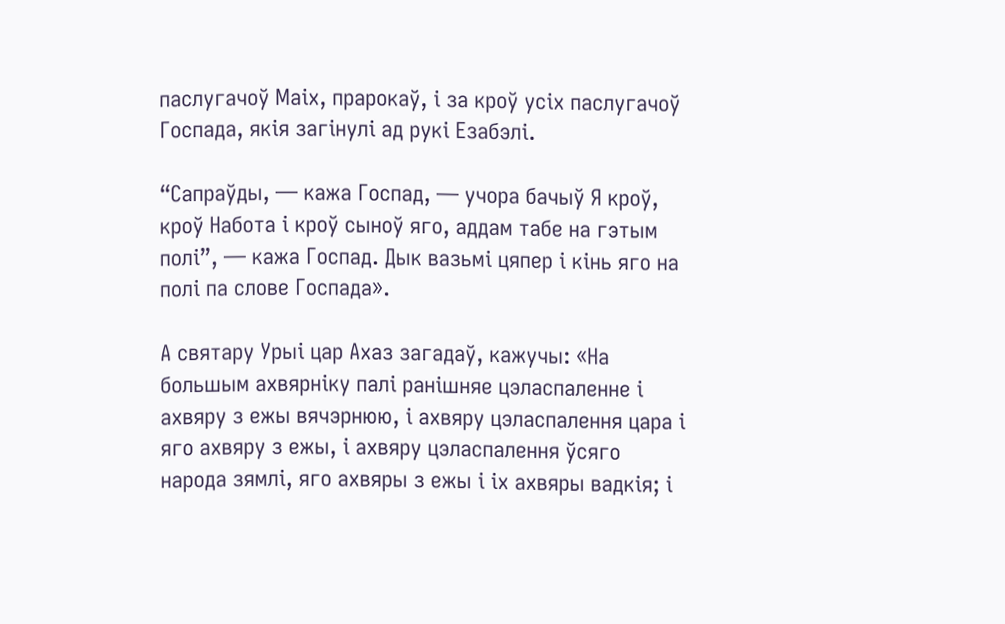паслугачоў Маіх, прарокаў, і за кроў усіх паслугачоў Госпада, якія загінулі ад рукі Езабэлі.

“Сапраўды, — кажа Госпад, — учора бачыў Я кроў, кроў Набота і кроў сыноў яго, аддам табе на гэтым полі”, — кажа Госпад. Дык вазьмі цяпер і кінь яго на полі па слове Госпада».

А святару Урыі цар Ахаз загадаў, кажучы: «На большым ахвярніку палі ранішняе цэласпаленне і ахвяру з ежы вячэрнюю, і ахвяру цэласпалення цара і яго ахвяру з ежы, і ахвяру цэласпалення ўсяго народа зямлі, яго ахвяры з ежы і іх ахвяры вадкія; і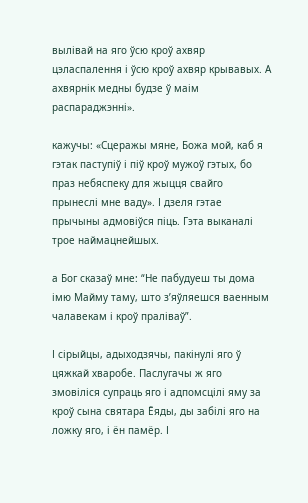вылівай на яго ўсю кроў ахвяр цэласпалення і ўсю кроў ахвяр крывавых. А ахвярнік медны будзе ў маім распараджэнні».

кажучы: «Сцеражы мяне, Божа мой, каб я гэтак паступіў і піў кроў мужоў гэтых, бо праз небяспеку для жыцця свайго прынеслі мне ваду». І дзеля гэтае прычыны адмовіўся піць. Гэта выканалі трое наймацнейшых.

а Бог сказаў мне: “Не пабудуеш ты дома імю Майму таму, што з’яўляешся ваенным чалавекам і кроў праліваў”.

І сірыйцы, адыходзячы, пакінулі яго ў цяжкай хваробе. Паслугачы ж яго змовіліся супраць яго і адпомсцілі яму за кроў сына святара Ёяды, ды забілі яго на ложку яго, і ён памёр. І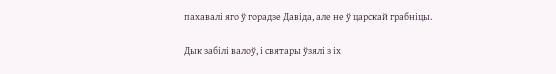пахавалі яго ў горадзе Давіда, але не ў царскай грабніцы.

Дык забілі валоў, і святары ўзялі з іх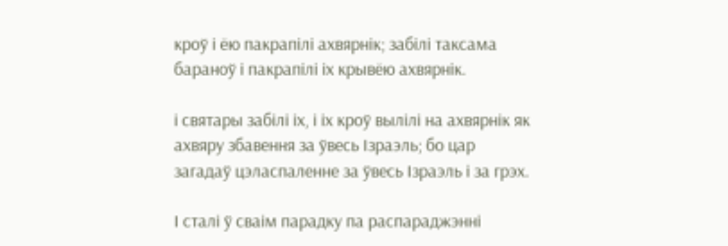кроў і ёю пакрапілі ахвярнік; забілі таксама бараноў і пакрапілі іх крывёю ахвярнік.

і святары забілі іх, і іх кроў вылілі на ахвярнік як ахвяру збавення за ўвесь Ізраэль; бо цар загадаў цэласпаленне за ўвесь Ізраэль і за грэх.

І сталі ў сваім парадку па распараджэнні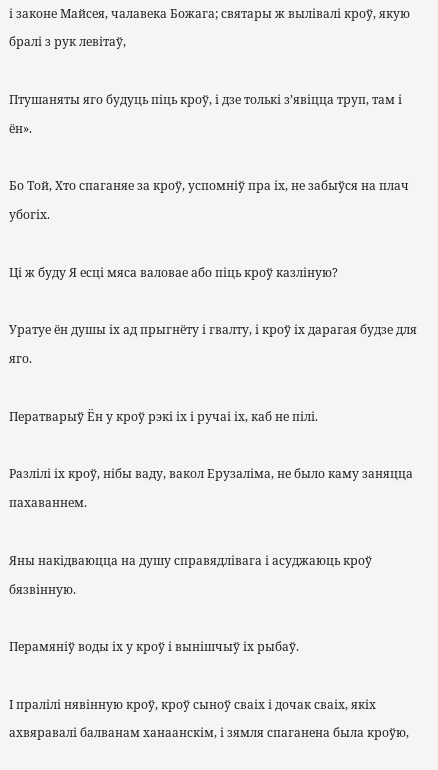і законе Майсея, чалавека Божага; святары ж вылівалі кроў, якую бралі з рук левітаў,

Птушаняты яго будуць піць кроў, і дзе толькі з’явіцца труп, там і ён».

Бо Той, Хто спаганяе за кроў, успомніў пра іх, не забыўся на плач убогіх.

Ці ж буду Я есці мяса валовае або піць кроў казліную?

Уратуе ён душы іх ад прыгнёту і гвалту, і кроў іх дарагая будзе для яго.

Ператварыў Ён у кроў рэкі іх і ручаі іх, каб не пілі.

Разлілі іх кроў, нібы ваду, вакол Ерузаліма, не было каму заняцца пахаваннем.

Яны накідваюцца на душу справядлівага і асуджаюць кроў бязвінную.

Перамяніў воды іх у кроў і вынішчыў іх рыбаў.

І пралілі нявінную кроў, кроў сыноў сваіх і дочак сваіх, якіх ахвяравалі балванам ханаанскім, і зямля спаганена была кроўю,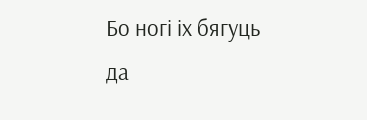Бо ногі іх бягуць да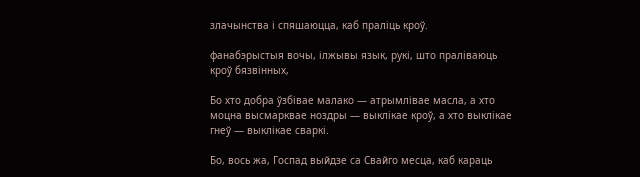злачынства і спяшаюцца, каб праліць кроў.

фанабэрыстыя вочы, ілжывы язык, рукі, што праліваюць кроў бязвінных,

Бо хто добра ўзбівае малако — атрымлівае масла, а хто моцна высмарквае ноздры — выклікае кроў, а хто выклікае гнеў — выклікае сваркі.

Бо, вось жа, Госпад выйдзе са Свайго месца, каб караць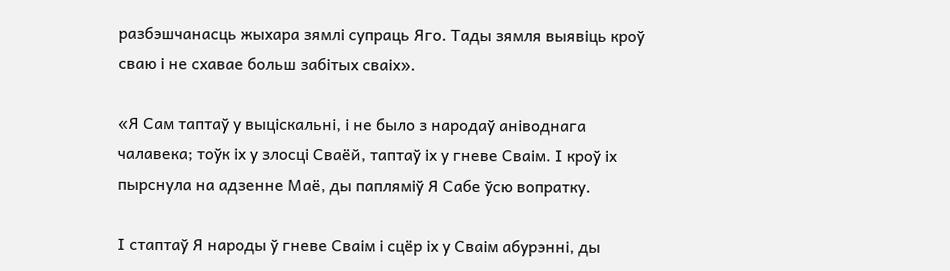разбэшчанасць жыхара зямлі супраць Яго. Тады зямля выявіць кроў сваю і не схавае больш забітых сваіх».

«Я Сам таптаў у выціскальні, і не было з народаў аніводнага чалавека; тоўк іх у злосці Сваёй, таптаў іх у гневе Сваім. І кроў іх пырснула на адзенне Маё, ды папляміў Я Сабе ўсю вопратку.

І стаптаў Я народы ў гневе Сваім і сцёр іх у Сваім абурэнні, ды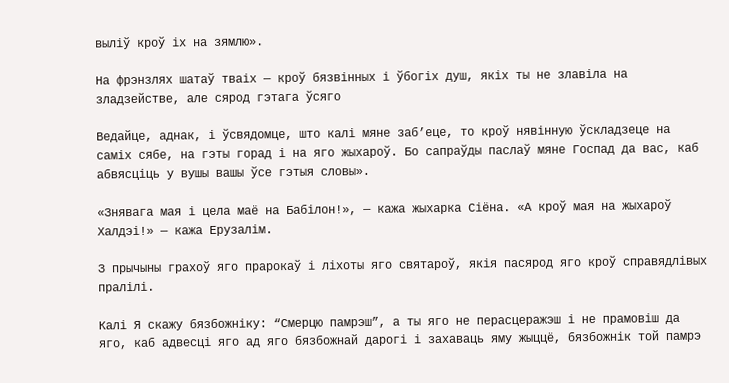выліў кроў іх на зямлю».

На фрэнзлях шатаў тваіх — кроў бязвінных і ўбогіх душ, якіх ты не злавіла на зладзействе, але сярод гэтага ўсяго

Ведайце, аднак, і ўсвядомце, што калі мяне заб’еце, то кроў нявінную ўскладзеце на саміх сябе, на гэты горад і на яго жыхароў. Бо сапраўды паслаў мяне Госпад да вас, каб абвясціць у вушы вашы ўсе гэтыя словы».

«Знявага мая і цела маё на Бабілон!», — кажа жыхарка Сіёна. «А кроў мая на жыхароў Халдэі!» — кажа Ерузалім.

З прычыны грахоў яго прарокаў і ліхоты яго святароў, якія пасярод яго кроў справядлівых пралілі.

Калі Я скажу бязбожніку: “Смерцю памрэш”, а ты яго не перасцеражэш і не прамовіш да яго, каб адвесці яго ад яго бязбожнай дарогі і захаваць яму жыццё, бязбожнік той памрэ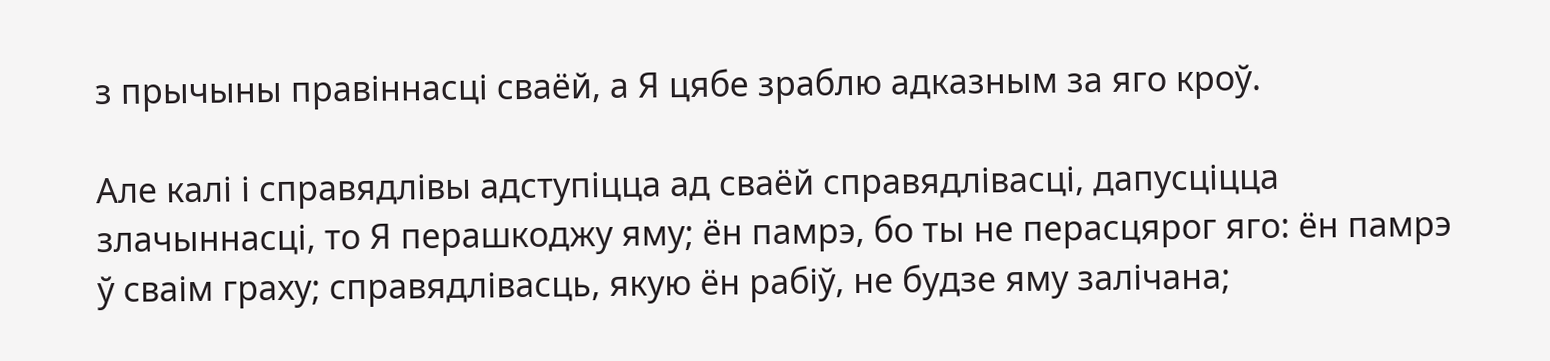з прычыны правіннасці сваёй, а Я цябе зраблю адказным за яго кроў.

Але калі і справядлівы адступіцца ад сваёй справядлівасці, дапусціцца злачыннасці, то Я перашкоджу яму; ён памрэ, бо ты не перасцярог яго: ён памрэ ў сваім граху; справядлівасць, якую ён рабіў, не будзе яму залічана;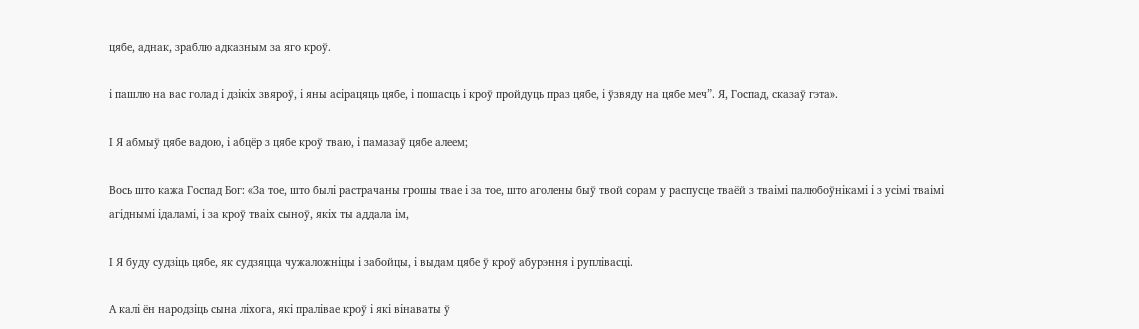цябе, аднак, зраблю адказным за яго кроў.

і пашлю на вас голад і дзікіх звяроў, і яны асірацяць цябе, і пошасць і кроў пройдуць праз цябе, і ўзвяду на цябе меч”. Я, Госпад, сказаў гэта».

І Я абмыў цябе вадою, і абцёр з цябе кроў тваю, і памазаў цябе алеем;

Вось што кажа Госпад Бог: «За тое, што былі растрачаны грошы твае і за тое, што аголены быў твой сорам у распусце тваёй з тваімі палюбоўнікамі і з усімі тваімі агіднымі ідаламі, і за кроў тваіх сыноў, якіх ты аддала ім,

І Я буду судзіць цябе, як судзяцца чужаложніцы і забойцы, і выдам цябе ў кроў абурэння і руплівасці.

А калі ён народзіць сына ліхога, які пралівае кроў і які вінаваты ў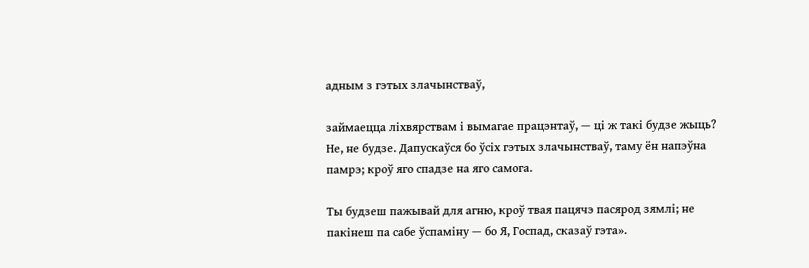адным з гэтых злачынстваў,

займаецца ліхвярствам і вымагае працэнтаў, — ці ж такі будзе жыць? Не, не будзе. Дапускаўся бо ўсіх гэтых злачынстваў, таму ён напэўна памрэ; кроў яго спадзе на яго самога.

Ты будзеш пажывай для агню, кроў твая пацячэ пасярод зямлі; не пакінеш па сабе ўспаміну — бо Я, Госпад, сказаў гэта».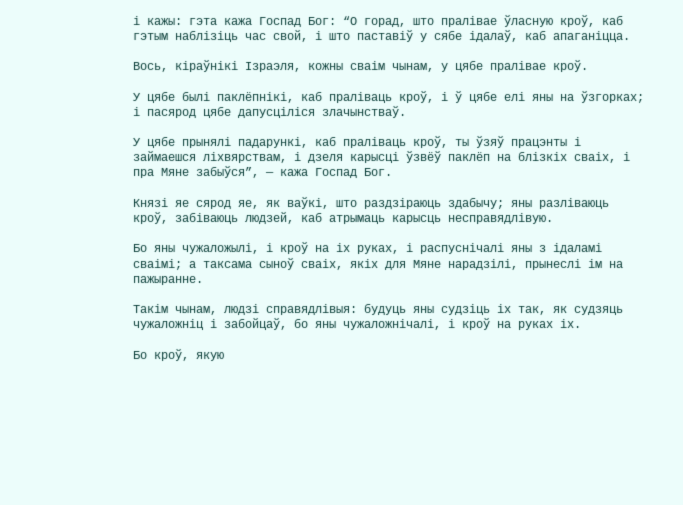і кажы: гэта кажа Госпад Бог: “О горад, што пралівае ўласную кроў, каб гэтым наблізіць час свой, і што паставіў у сябе ідалаў, каб апаганіцца.

Вось, кіраўнікі Ізраэля, кожны сваім чынам, у цябе пралівае кроў.

У цябе былі паклёпнікі, каб праліваць кроў, і ў цябе елі яны на ўзгорках; і пасярод цябе дапусціліся злачынстваў.

У цябе прынялі падарункі, каб праліваць кроў, ты ўзяў працэнты і займаешся ліхвярствам, і дзеля карысці ўзвёў паклёп на блізкіх сваіх, і пра Мяне забыўся”, — кажа Госпад Бог.

Князі яе сярод яе, як ваўкі, што раздзіраюць здабычу; яны разліваюць кроў, забіваюць людзей, каб атрымаць карысць несправядлівую.

Бо яны чужаложылі, і кроў на іх руках, і распуснічалі яны з ідаламі сваімі; а таксама сыноў сваіх, якіх для Мяне нарадзілі, прынеслі ім на пажыранне.

Такім чынам, людзі справядлівыя: будуць яны судзіць іх так, як судзяць чужаложніц і забойцаў, бо яны чужаложнічалі, і кроў на руках іх.

Бо кроў, якую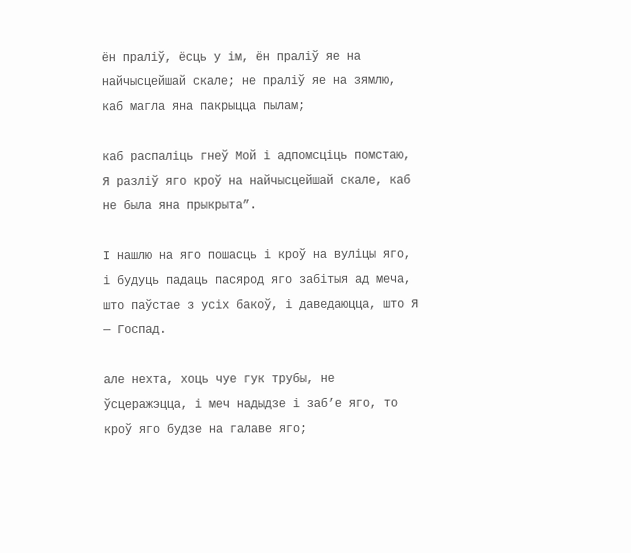ён праліў, ёсць у ім, ён праліў яе на найчысцейшай скале; не праліў яе на зямлю, каб магла яна пакрыцца пылам;

каб распаліць гнеў Мой і адпомсціць помстаю, Я разліў яго кроў на найчысцейшай скале, каб не была яна прыкрыта”.

І нашлю на яго пошасць і кроў на вуліцы яго, і будуць падаць пасярод яго забітыя ад меча, што паўстае з усіх бакоў, і даведаюцца, што Я — Госпад.

але нехта, хоць чуе гук трубы, не ўсцеражэцца, і меч надыдзе і заб’е яго, то кроў яго будзе на галаве яго;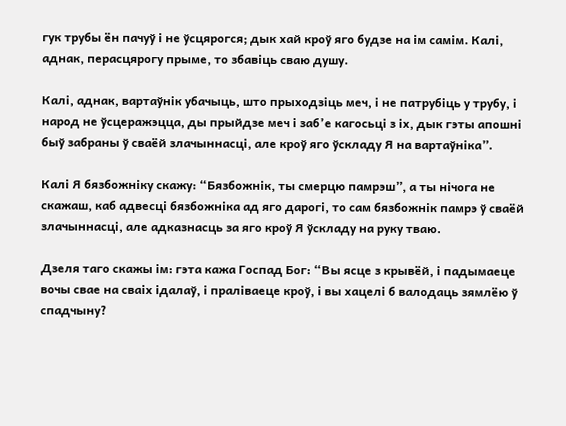гук трубы ён пачуў і не ўсцярогся; дык хай кроў яго будзе на ім самім. Калі, аднак, перасцярогу прыме, то збавіць сваю душу.

Калі, аднак, вартаўнік убачыць, што прыходзіць меч, і не патрубіць у трубу, і народ не ўсцеражэцца, ды прыйдзе меч і заб’е кагосьці з іх, дык гэты апошні быў забраны ў сваёй злачыннасці, але кроў яго ўскладу Я на вартаўніка”.

Калі Я бязбожніку скажу: “Бязбожнік, ты смерцю памрэш”, а ты нічога не скажаш, каб адвесці бязбожніка ад яго дарогі, то сам бязбожнік памрэ ў сваёй злачыннасці, але адказнасць за яго кроў Я ўскладу на руку тваю.

Дзеля таго скажы ім: гэта кажа Госпад Бог: “Вы ясце з крывёй, і падымаеце вочы свае на сваіх ідалаў, і праліваеце кроў, і вы хацелі б валодаць зямлёю ў спадчыну?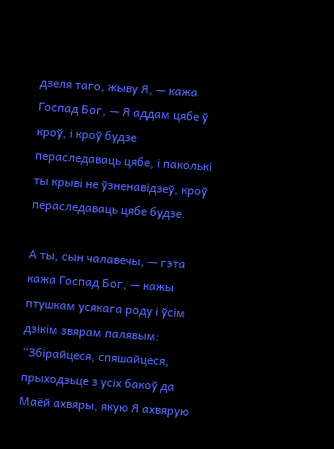дзеля таго, жыву Я, — кажа Госпад Бог, — Я аддам цябе ў кроў, і кроў будзе пераследаваць цябе, і паколькі ты крыві не ўзненавідзеў, кроў пераследаваць цябе будзе.

А ты, сын чалавечы, — гэта кажа Госпад Бог, — кажы птушкам усякага роду і ўсім дзікім звярам палявым: “Збірайцеся, спяшайцеся, прыходзьце з усіх бакоў да Маёй ахвяры, якую Я ахвярую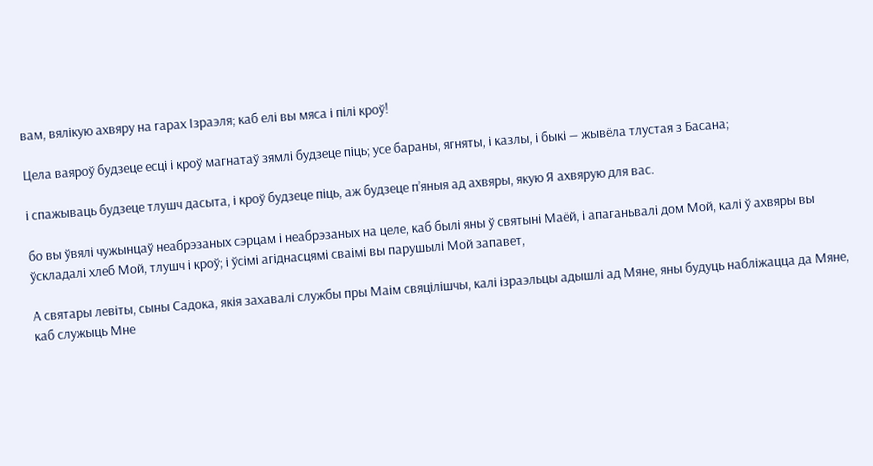вам, вялікую ахвяру на гарах Ізраэля; каб елі вы мяса і пілі кроў!

Цела ваяроў будзеце есці і кроў магнатаў зямлі будзеце піць; усе бараны, ягняты, і казлы, і быкі — жывёла тлустая з Басана;

і спажываць будзеце тлушч дасыта, і кроў будзеце піць, аж будзеце п’яныя ад ахвяры, якую Я ахвярую для вас.

бо вы ўвялі чужынцаў неабрэзаных сэрцам і неабрэзаных на целе, каб былі яны ў святыні Маёй, і апаганьвалі дом Мой, калі ў ахвяры вы ўскладалі хлеб Мой, тлушч і кроў; і ўсімі агіднасцямі сваімі вы парушылі Мой запавет,

А святары левіты, сыны Садока, якія захавалі службы пры Маім свяцілішчы, калі ізраэльцы адышлі ад Мяне, яны будуць набліжацца да Мяне, каб служыць Мне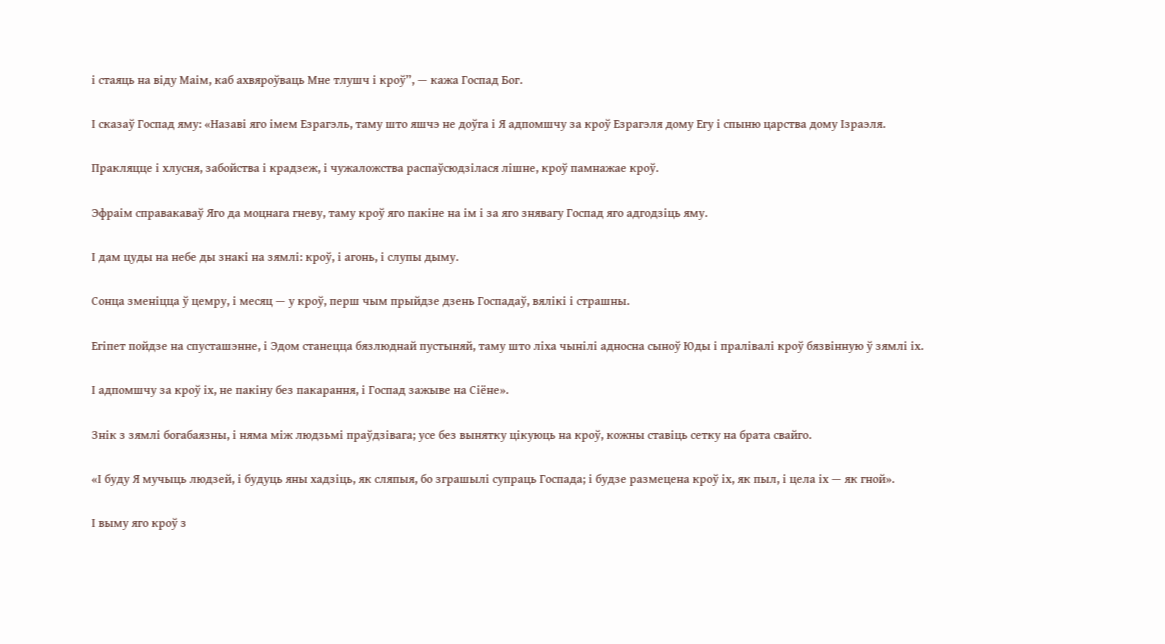і стаяць на віду Маім, каб ахвяроўваць Мне тлушч і кроў”, — кажа Госпад Бог.

І сказаў Госпад яму: «Назаві яго імем Езрагэль, таму што яшчэ не доўга і Я адпомшчу за кроў Езрагэля дому Егу і спыню царства дому Ізраэля.

Пракляцце і хлусня, забойства і крадзеж, і чужаложства распаўсюдзілася лішне, кроў памнажае кроў.

Эфраім справакаваў Яго да моцнага гневу, таму кроў яго пакіне на ім і за яго знявагу Госпад яго адгодзіць яму.

І дам цуды на небе ды знакі на зямлі: кроў, і агонь, і слупы дыму.

Сонца зменіцца ў цемру, і месяц — у кроў, перш чым прыйдзе дзень Госпадаў, вялікі і страшны.

Егіпет пойдзе на спусташэнне, і Эдом станецца бязлюднай пустыняй, таму што ліха чынілі адносна сыноў Юды і пралівалі кроў бязвінную ў зямлі іх.

І адпомшчу за кроў іх, не пакіну без пакарання, і Госпад зажыве на Сіёне».

Знік з зямлі богабаязны, і няма між людзьмі праўдзівага; усе без вынятку цікуюць на кроў, кожны ставіць сетку на брата свайго.

«І буду Я мучыць людзей, і будуць яны хадзіць, як сляпыя, бо зграшылі супраць Госпада; і будзе размецена кроў іх, як пыл, і цела іх — як гной».

І выму яго кроў з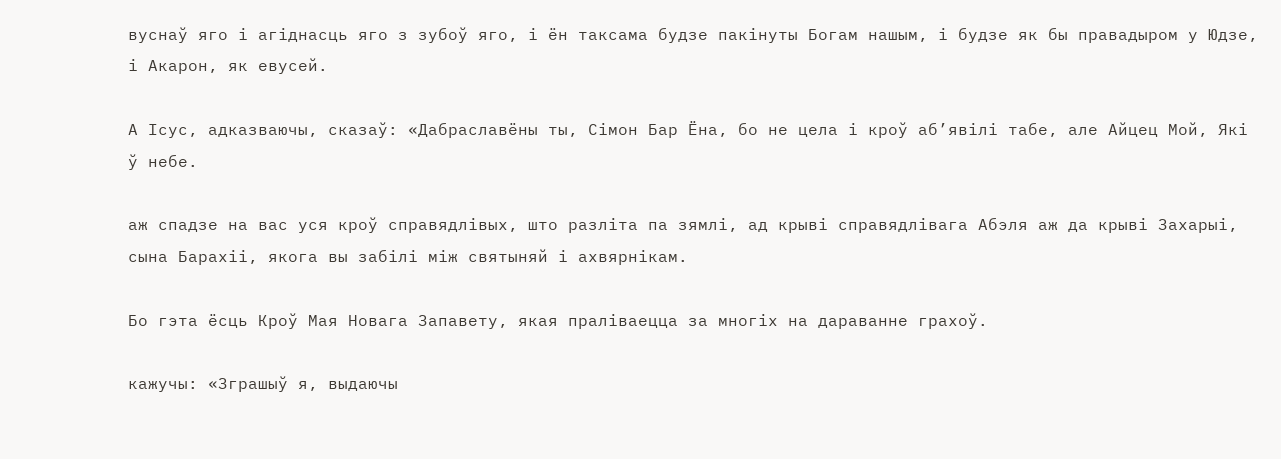вуснаў яго і агіднасць яго з зубоў яго, і ён таксама будзе пакінуты Богам нашым, і будзе як бы правадыром у Юдзе, і Акарон, як евусей.

А Ісус, адказваючы, сказаў: «Дабраславёны ты, Сімон Бар Ёна, бо не цела і кроў аб’явілі табе, але Айцец Мой, Які ў небе.

аж спадзе на вас уся кроў справядлівых, што разліта па зямлі, ад крыві справядлівага Абэля аж да крыві Захарыі, сына Барахіі, якога вы забілі між святыняй і ахвярнікам.

Бо гэта ёсць Кроў Мая Новага Запавету, якая праліваецца за многіх на дараванне грахоў.

кажучы: «Зграшыў я, выдаючы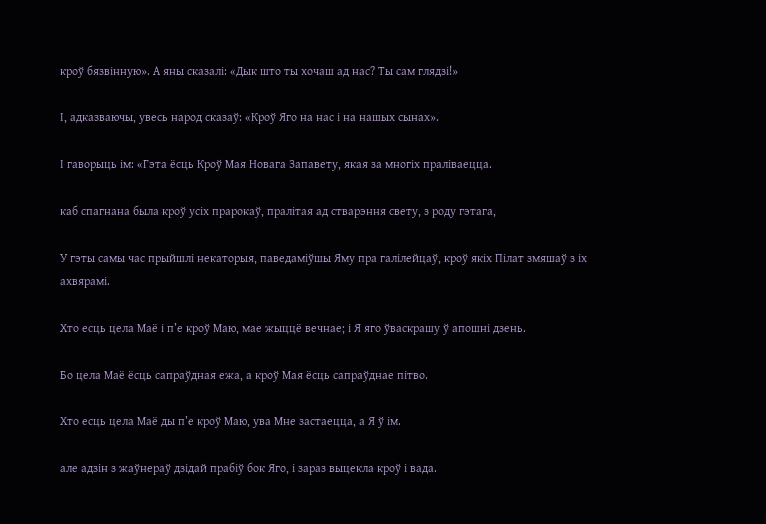кроў бязвінную». А яны сказалі: «Дык што ты хочаш ад нас? Ты сам глядзі!»

І, адказваючы, увесь народ сказаў: «Кроў Яго на нас і на нашых сынах».

І гаворыць ім: «Гэта ёсць Кроў Мая Новага Запавету, якая за многіх праліваецца.

каб спагнана была кроў усіх прарокаў, пралітая ад стварэння свету, з роду гэтага,

У гэты самы час прыйшлі некаторыя, паведаміўшы Яму пра галілейцаў, кроў якіх Пілат змяшаў з іх ахвярамі.

Хто есць цела Маё і п’е кроў Маю, мае жыццё вечнае; і Я яго ўваскрашу ў апошні дзень.

Бо цела Маё ёсць сапраўдная ежа, а кроў Мая ёсць сапраўднае пітво.

Хто есць цела Маё ды п’е кроў Маю, ува Мне застаецца, а Я ў ім.

але адзін з жаўнераў дзідай прабіў бок Яго, і зараз выцекла кроў і вада.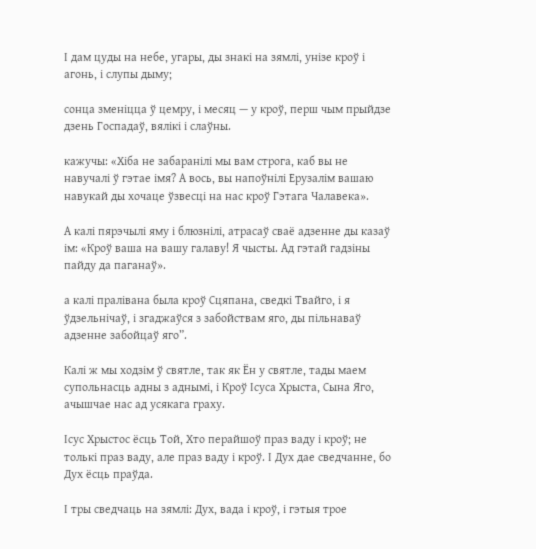І дам цуды на небе, угары, ды знакі на зямлі, унізе кроў і агонь, і слупы дыму;

сонца зменіцца ў цемру, і месяц — у кроў, перш чым прыйдзе дзень Госпадаў, вялікі і слаўны.

кажучы: «Хіба не забаранілі мы вам строга, каб вы не навучалі ў гэтае імя? А вось, вы напоўнілі Ерузалім вашаю навукай ды хочаце ўзвесці на нас кроў Гэтага Чалавека».

А калі пярэчылі яму і блюзнілі, атрасаў сваё адзенне ды казаў ім: «Кроў ваша на вашу галаву! Я чысты. Ад гэтай гадзіны пайду да паганаў».

а калі пралівана была кроў Сцяпана, сведкі Твайго, і я ўдзельнічаў, і згаджаўся з забойствам яго, ды пільнаваў адзенне забойцаў яго”.

Калі ж мы ходзім ў святле, так як Ён у святле, тады маем супольнасць адны з аднымі, і Кроў Ісуса Хрыста, Сына Яго, ачышчае нас ад усякага граху.

Ісус Хрыстос ёсць Той, Хто перайшоў праз ваду і кроў; не толькі праз ваду, але праз ваду і кроў. І Дух дае сведчанне, бо Дух ёсць праўда.

І тры сведчаць на зямлі: Дух, вада і кроў, і гэтыя трое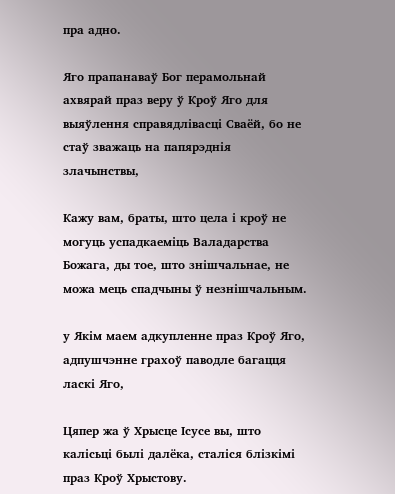пра адно.

Яго прапанаваў Бог перамольнай ахвярай праз веру ў Кроў Яго для выяўлення справядлівасці Сваёй, бо не стаў зважаць на папярэднія злачынствы,

Кажу вам, браты, што цела і кроў не могуць успадкаеміць Валадарства Божага, ды тое, што знішчальнае, не можа мець спадчыны ў незнішчальным.

у Якім маем адкупленне праз Кроў Яго, адпушчэнне грахоў паводле багацця ласкі Яго,

Цяпер жа ў Хрысце Ісусе вы, што калісьці былі далёка, сталіся блізкімі праз Кроў Хрыстову.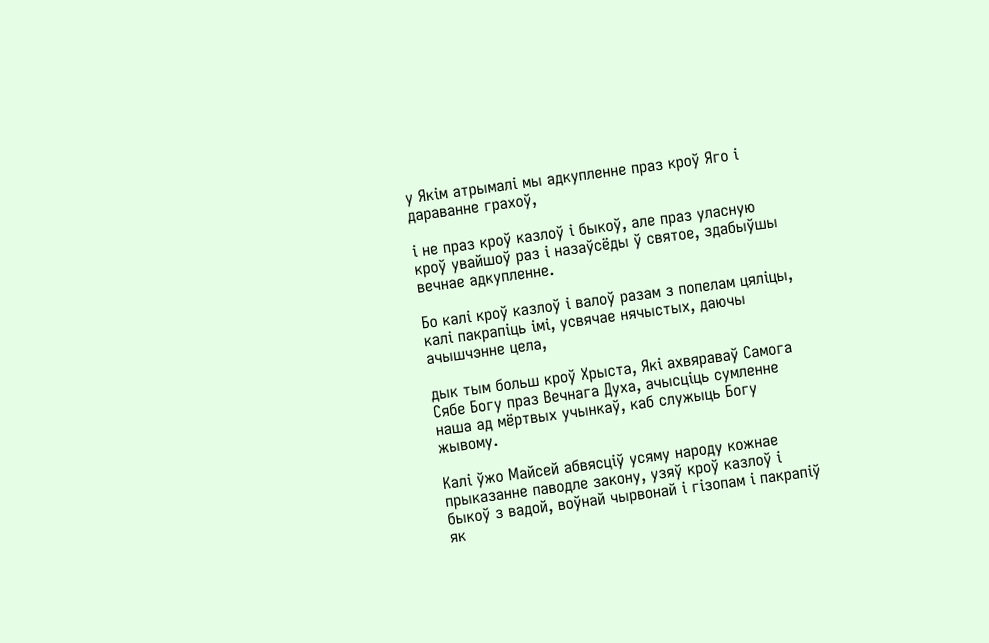у Якім атрымалі мы адкупленне праз кроў Яго і дараванне грахоў,

і не праз кроў казлоў і быкоў, але праз уласную кроў увайшоў раз і назаўсёды ў святое, здабыўшы вечнае адкупленне.

Бо калі кроў казлоў і валоў разам з попелам цяліцы, калі пакрапіць імі, усвячае нячыстых, даючы ачышчэнне цела,

дык тым больш кроў Хрыста, Які ахвяраваў Самога Сябе Богу праз Вечнага Духа, ачысціць сумленне наша ад мёртвых учынкаў, каб служыць Богу жывому.

Калі ўжо Майсей абвясціў усяму народу кожнае прыказанне паводле закону, узяў кроў казлоў і быкоў з вадой, воўнай чырвонай і гізопам і пакрапіў як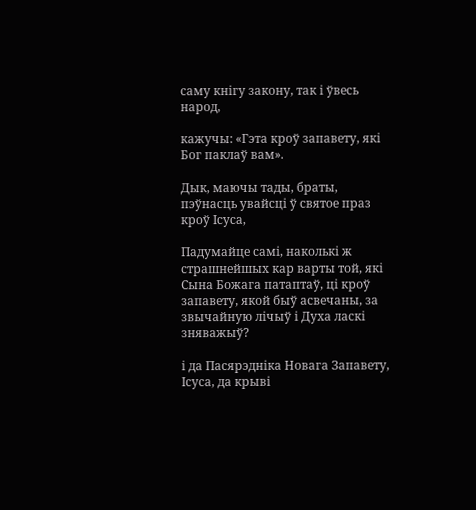саму кнігу закону, так і ўвесь народ,

кажучы: «Гэта кроў запавету, які Бог паклаў вам».

Дык, маючы тады, браты, пэўнасць увайсці ў святое праз кроў Ісуса,

Падумайце самі, наколькі ж страшнейшых кар варты той, які Сына Божага патаптаў, ці кроў запавету, якой быў асвечаны, за звычайную лічыў і Духа ласкі зняважыў?

і да Пасярэдніка Новага Запавету, Ісуса, да крыві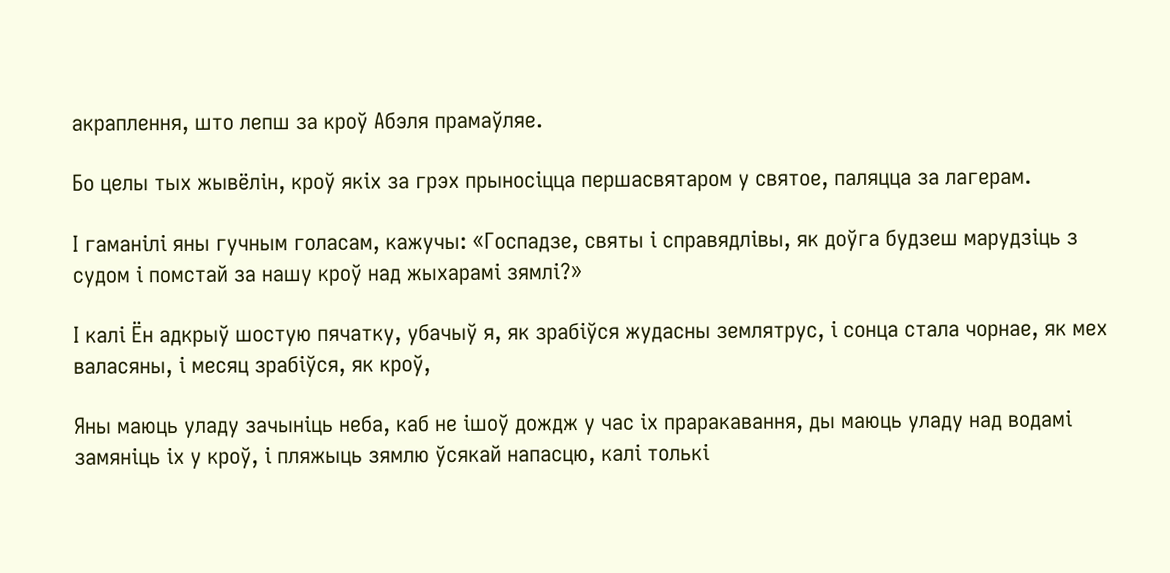акраплення, што лепш за кроў Абэля прамаўляе.

Бо целы тых жывёлін, кроў якіх за грэх прыносіцца першасвятаром у святое, паляцца за лагерам.

І гаманілі яны гучным голасам, кажучы: «Госпадзе, святы і справядлівы, як доўга будзеш марудзіць з судом і помстай за нашу кроў над жыхарамі зямлі?»

І калі Ён адкрыў шостую пячатку, убачыў я, як зрабіўся жудасны землятрус, і сонца стала чорнае, як мех валасяны, і месяц зрабіўся, як кроў,

Яны маюць уладу зачыніць неба, каб не ішоў дождж у час іх праракавання, ды маюць уладу над водамі замяніць іх у кроў, і пляжыць зямлю ўсякай напасцю, калі толькі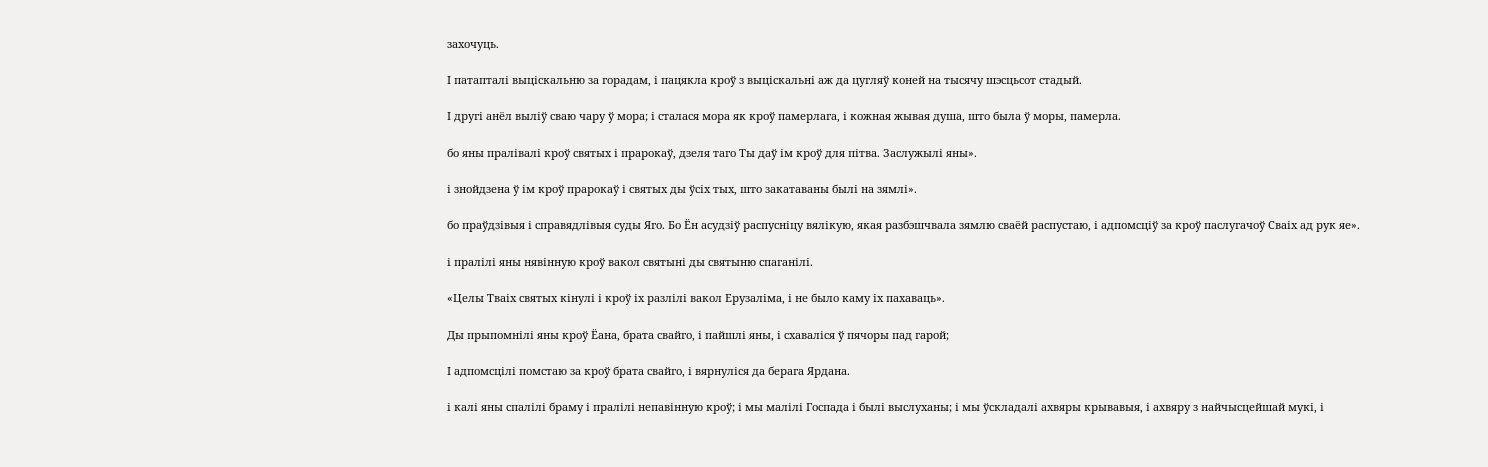захочуць.

І патапталі выціскальню за горадам, і пацякла кроў з выціскальні аж да цугляў коней на тысячу шэсцьсот стадый.

І другі анёл выліў сваю чару ў мора; і сталася мора як кроў памерлага, і кожная жывая душа, што была ў моры, памерла.

бо яны пралівалі кроў святых і прарокаў, дзеля таго Ты даў ім кроў для пітва. Заслужылі яны».

і знойдзена ў ім кроў прарокаў і святых ды ўсіх тых, што закатаваны былі на зямлі».

бо праўдзівыя і справядлівыя суды Яго. Бо Ён асудзіў распусніцу вялікую, якая разбэшчвала зямлю сваёй распустаю, і адпомсціў за кроў паслугачоў Сваіх ад рук яе».

і пралілі яны нявінную кроў вакол святыні ды святыню спаганілі.

«Целы Тваіх святых кінулі і кроў іх разлілі вакол Ерузаліма, і не было каму іх пахаваць».

Ды прыпомнілі яны кроў Ёана, брата свайго, і пайшлі яны, і схаваліся ў пячоры пад гарой;

І адпомсцілі помстаю за кроў брата свайго, і вярнуліся да берага Ярдана.

і калі яны спалілі браму і пралілі непавінную кроў; і мы малілі Госпада і былі выслуханы; і мы ўскладалі ахвяры крывавыя, і ахвяру з найчысцейшай мукі, і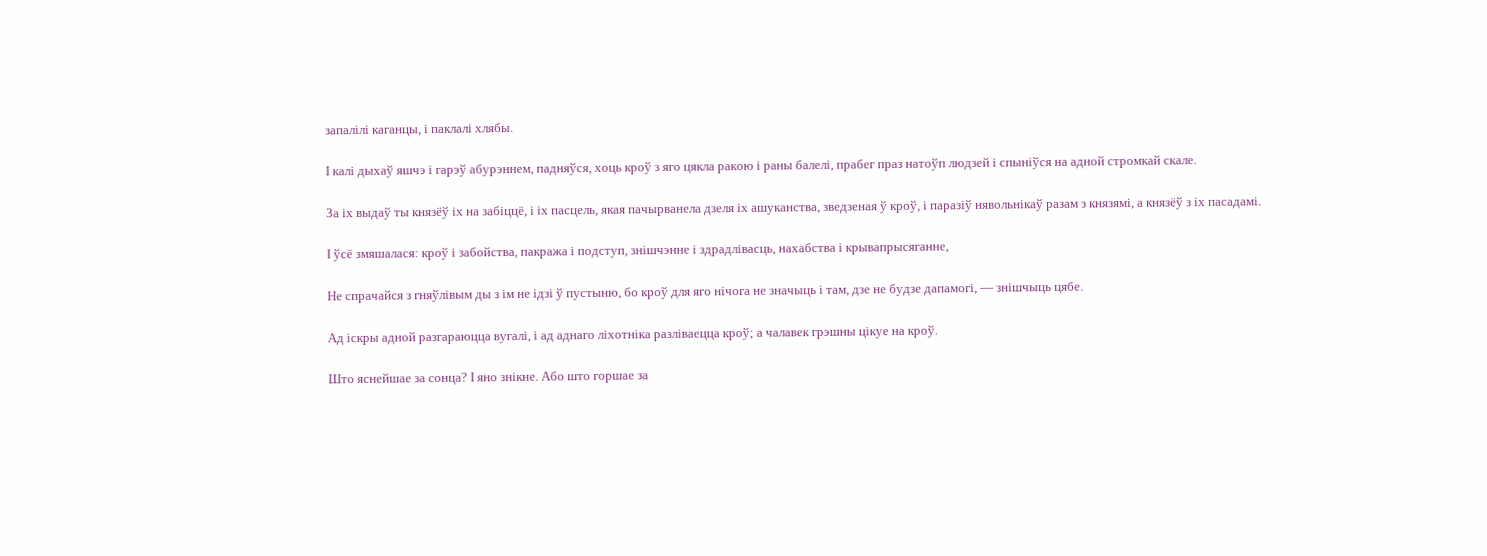запалілі каганцы, і паклалі хлябы.

І калі дыхаў яшчэ і гарэў абурэннем, падняўся, хоць кроў з яго цякла ракою і раны балелі, прабег праз натоўп людзей і спыніўся на адной стромкай скале.

За іх выдаў ты князёў іх на забіццё, і іх пасцель, якая пачырванела дзеля іх ашуканства, зведзеная ў кроў, і паразіў нявольнікаў разам з князямі, а князёў з іх пасадамі.

І ўсё змяшалася: кроў і забойства, пакража і подступ, знішчэнне і здрадлівасць, нахабства і крывапрысяганне,

Не спрачайся з гняўлівым ды з ім не ідзі ў пустыню, бо кроў для яго нічога не значыць і там, дзе не будзе дапамогі, — знішчыць цябе.

Ад іскры адной разгараюцца вугалі, і ад аднаго ліхотніка разліваецца кроў; а чалавек грэшны цікуе на кроў.

Што яснейшае за сонца? І яно знікне. Або што горшае за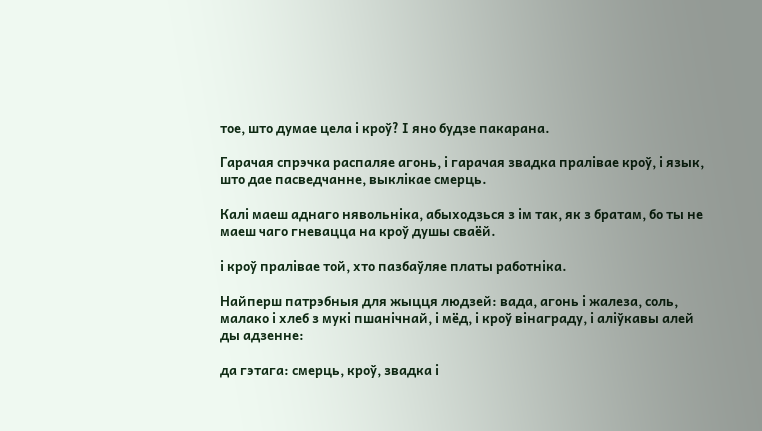тое, што думае цела і кроў? І яно будзе пакарана.

Гарачая спрэчка распаляе агонь, і гарачая звадка пралівае кроў, і язык, што дае пасведчанне, выклікае смерць.

Калі маеш аднаго нявольніка, абыходзься з ім так, як з братам, бо ты не маеш чаго гневацца на кроў душы сваёй.

і кроў пралівае той, хто пазбаўляе платы работніка.

Найперш патрэбныя для жыцця людзей: вада, агонь і жалеза, соль, малако і хлеб з мукі пшанічнай, і мёд, і кроў вінаграду, і аліўкавы алей ды адзенне:

да гэтага: смерць, кроў, звадка і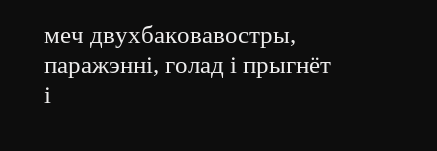меч двухбаковавостры, паражэнні, голад і прыгнёт і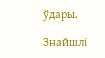ўдары.

Знайшлі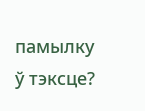памылку ў тэксце?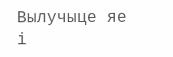Вылучыце яе і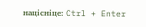націсніце: Ctrl + Enter